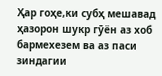Ҳар гоҳе,ки субҳ мешавад ҳазорон шукр гӯён аз хоб бармехезем ва аз паси зиндагии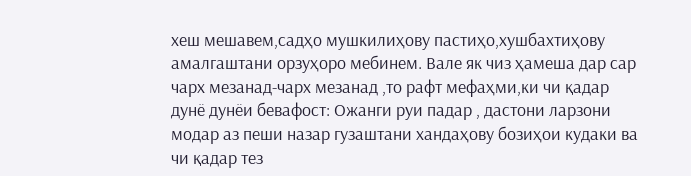хеш мешавем,садҳо мушкилиҳову пастиҳо,хушбахтиҳову амалгаштани орзуҳоро мебинем. Вале як чиз ҳамеша дар сар чарх мезанад-чарх мезанад ,то рафт мефаҳми,ки чи қадар дунё дунёи бевафост: Ожанги руи падар , дастони ларзони модар аз пеши назар гузаштани хандаҳову бозиҳои кудаки ва чи қадар тез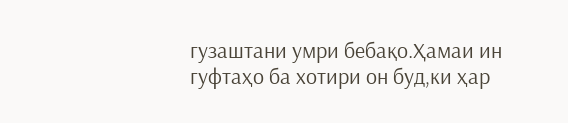гузаштани умри бебақо.Ҳамаи ин гуфтаҳо ба хотири он буд,ки ҳар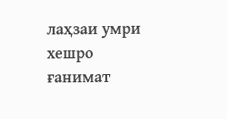лаҳзаи умри хешро ғанимат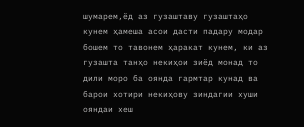шумарем,ёд аз гузаштаву гузаштаҳо кунем ҳамеша асои дасти падару модар бошем то тавонем ҳаракат кунем, ки аз гузашта танҳо некиҳои зиёд монад то дили моро ба оянда гармтар кунад ва барои хотири некиҳову зиндагии хуши ояндаи хеш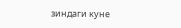зиндаги куне